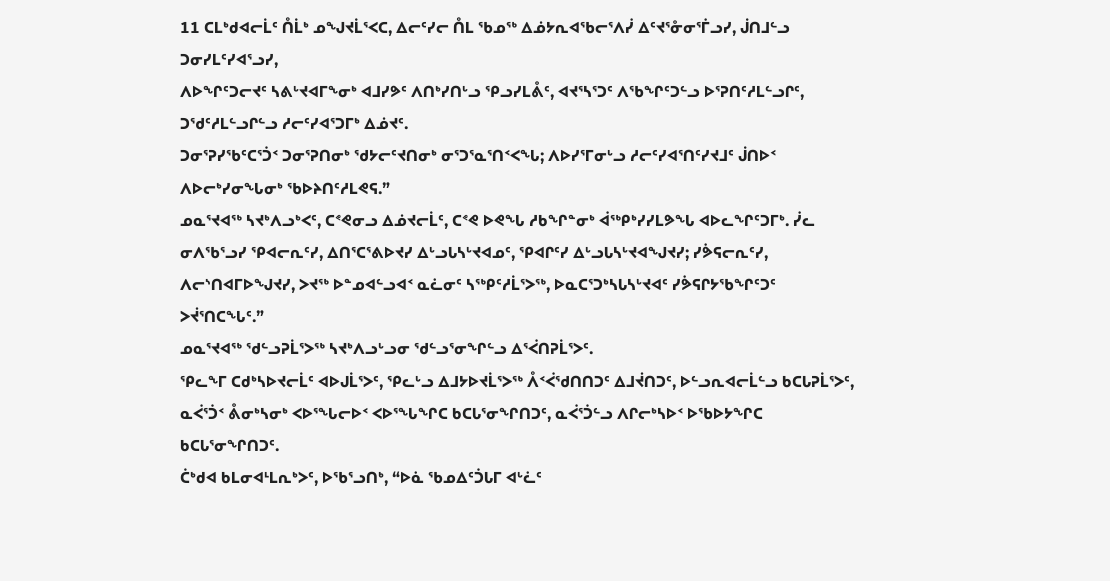11 ᑕᒪᒃᑯᐊᓕᒫᑦ ᑍᒫᒃ ᓄᖑᔪᒫᕐᐸᑕ, ᐃᓕᑦᓯᓕ ᑍᒪ ᖃᓄᖅ ᐃᓅᔭᕆᐊᖃᓕᕐᐱᓰ ᐃᑦᔪᕐᓁᓂᕐᒦᓗᓯ, ᒎᑎᒧᓪᓗ ᑐᓂᓯᒪᑦᓯᐊᕐᓗᓯ,
ᐱᐅᖏᑦᑐᓕᔪᑦ ᓴᕕᒡᔪᐊᒥᖕᓂᒃ ᐊᒧᓯᕗᑦ ᐱᑎᒃᓯᑎᒡᓗ ᕿᓗᓯᒪᕔᑦ, ᐊᔪᕐᓴᕐᑐᑦ ᐱᖃᖏᑦᑐᓪᓗ ᐅᕐᕈᑎᑦᓱᒪᓪᓗᒋᑦ, ᑐᖁᑦᓱᒪᓪᓗᒋᓪᓗ ᓱᓕᑦᓯᐊᕐᑐᒥᒃ ᐃᓅᔪᑦ.
ᑐᓂᕐᕈᓯᖃᑦᑕᕐᑑᑉ ᑐᓂᕐᕈᑎᓂᒃ ᖁᔭᓕᑦᔪᑎᓂᒃ ᓂᕐᑐᕐᓇᕐᑎᑉᐸᖓ; ᐱᐅᓯᕐᒥᓂᒡᓗ ᓱᓕᑦᓯᐊᕐᑎᑦᓯᔪᒧᑦ ᒎᑎᐅᑉ ᐱᐅᓕᒃᓯᓂᖓᓂᒃ ᖃᐅᔨᑎᑦᓱᒪᕙᕋ.”
ᓄᓇᕐᔪᐊᖅ ᓴᔪᒃᐱᓗᒃᐸᑦ, ᑕᕝᕙᓂᓗ ᐃᓅᔪᓕᒫᑦ, ᑕᕝᕙ ᐅᕙᖓ ᓱᑲᖏᓐᓂᒃ ᐋᖅᑭᒃᓯᓯᒪᕗᖓ ᐊᐅᓚᖏᑦᑐᒥᒃ. ᓰᓚ
ᓂᐱᖃᕐᓗᓯ ᕿᐊᓕᕆᑦᓯ, ᐃᑎᕐᑕᕐᕕᐅᔪᓯ ᐃᒡᓗᒐᓴᒡᔪᐊᓄᑦ, ᕿᐊᒋᑦᓯ ᐃᒡᓗᒐᓴᒡᔪᐊᖑᔪᓯ; ᓯᕘᕋᓕᕆᑦᓯ, ᐱᓕᔅᑎᐊᒥᐅᖑᔪᓯ, ᐳᔪᖅ ᐅᓐᓄᐊᓪᓗᐊᑉ ᓇᓛᓂᑦ ᓴᖅᑭᑦᓱᒫᕐᐳᖅ, ᐅᓇᑕᕐᑐᒃᓴᒐᓴᒡᔪᐊᑦ ᓯᕘᕋᒋᔭᖃᖏᑦᑐᑦ ᐳᔫᕐᑎᑕᖓᑦ.”
ᓄᓇᕐᔪᐊᖅ ᖁᓪᓗᕈᒫᕐᐳᖅ ᓴᔪᒃᐱᓗᒡᓗᓂ ᖁᓪᓗᕐᓂᖏᓪᓗ ᐃᕐᐹᑎᕈᒫᕐᐳᑦ.
ᕿᓚᖕᒥ ᑕᑯᒃᓴᐅᔪᓕᒫᑦ ᐊᐅᒍᒫᕐᐳᑦ, ᕿᓚᒡᓗ ᐃᒧᔭᐅᔪᒫᕐᐳᖅ ᐰᑉᐹᖁᑎᑎᑐᑦ ᐃᒧᔫᑎᑐᑦ, ᐅᓪᓗᕆᐊᓕᒫᓪᓗ ᑲᑕᒐᕈᒫᕐᐳᑦ, ᓇᐹᕐᑑᑉ ᕔᓂᒃᓴᓂᒃ ᐸᐅᕐᖓᓕᐅᑉ ᐸᐅᕐᖓᖏᑕ ᑲᑕᒐᕐᓂᖏᑎᑐᑦ, ᓇᐹᕐᑑᓪᓗ ᐱᒋᓕᒃᓴᐅᑉ ᐅᖃᐅᔭᖏᑕ ᑲᑕᒐᕐᓂᖏᑎᑐᑦ.
ᑖᒃᑯᐊ ᑲᒪᓂᐊᒻᒪᕆᒃᐳᑦ, ᐅᖃᕐᓗᑎᒃ, “ᐅᓈ ᖃᓄᐃᑦᑑᒐᒥ ᐊᒡᓛᑦ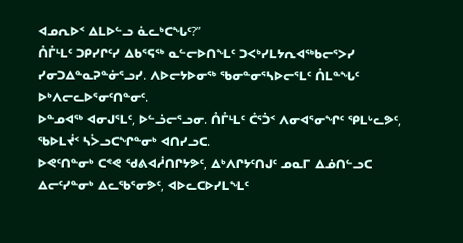ᐊᓄᕆᐅᑉ ᐃᒪᐅᓪᓗ ᓈᓚᒃᑕᖓᑦ?”
ᑍᒤᒻᒪᑦ ᑐᑭᓯᒋᑦᓯ ᐃᑲᕐᕋᖅ ᓇᓪᓕᐅᑎᖕᒪᑦ ᑐᐸᒃᓯᒪᔭᕆᐊᖅᑲᓕᕐᐳᓯ ᓯᓂᑐᐃᓐᓇᕈᓐᓃᕐᓗᓯ. ᐱᐅᓕᔭᐅᓂᖅ ᖃᓂᓐᓂᕐᓴᐅᓕᕐᒪᑦ ᑍᒪᓐᖓᑦ ᐅᒃᐱᓕᓚᐅᕐᓂᑦᑎᓐᓂᑦ.
ᐅᓐᓄᐊᖅ ᐊᓂᒍᕐᒪᑦ, ᐅᓪᓘᓕᕐᓗᓂ. ᑍᒤᒻᒪᑦ ᑖᕐᑑᑉ ᐱᓂᐊᕐᓂᖏᑦ ᕿᒪᒡᓚᕗᑦ, ᖃᐅᒪᔫᑉ ᓴᐴᓗᑕᖏᓐᓂᒃ ᐊᑎᓯᓗᑕ.
ᐅᕙᑦᑎᓐᓂᒃ ᑕᕝᕙ ᖁᕕᐊᓲᑎᒋᔭᕗᑦ, ᐃᒃᐱᒋᔭᑦᑎᒍᑦ ᓄᓇᒥ ᐃᓅᑎᓪᓗᑕ ᐃᓕᑦᓯᓐᓂᒃ ᐃᓚᖃᕐᓂᕗᑦ, ᐊᐅᓚᑕᐅᓯᒪᖕᒪᑦ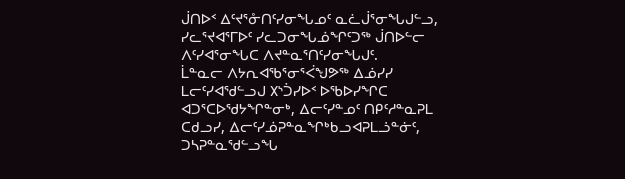ᒎᑎᐅᑉ ᐃᑦᔪᕐᓁᑎᑦᓯᓂᖓᓄᑦ ᓇᓛᒎᕐᓂᖓᒍᓪᓗ, ᓯᓚᕐᔪᐊᕐᒥᐅᑦ ᓯᓚᑐᓂᖓᓅᖏᑦᑐᖅ ᒎᑎᐅᓪᓕ ᐱᑦᓯᐊᕐᓂᖓᑕ ᐱᔪᓐᓇᕐᑎᑦᓯᓂᖓᒍᑦ.
ᒫᓐᓇᓕ ᐱᔭᕆᐊᖃᕐᓂᕐᐹᖑᕗᖅ ᐃᓅᓯᓯ ᒪᓕᑦᓯᐊᖁᓪᓗᒍ ᙭ᔅᑑᓯᐅᑉ ᐅᖃᐅᓯᖏᑕ ᐊᑐᕐᑕᐅᖁᔭᖏᓐᓂᒃ, ᐃᓕᑦᓯᓐᓄᑦ ᑎᑭᑦᓱᓐᓇᕈᒪ ᑕᑯᓗᓯ, ᐃᓕᑦᓯᓅᕈᓐᓇᖏᒃᑲᓗᐊᕈᒪᓘᓐᓃᑦ, ᑐᓴᕈᓐᓇᖁᓪᓗᖓ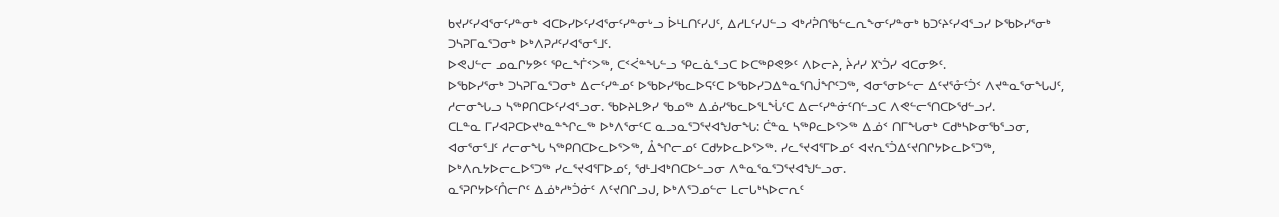ᑲᔪᓯᑦᓯᐊᕐᓂᑦᓯᓐᓂᒃ ᐊᑕᐅᓯᐅᑦᓯᐊᕐᓂᑦᓯᓐᓂᒡᓗ ᐆᒻᒪᑎᑦᓯᒍᑦ, ᐃᓱᒪᑦᓯᒍᓪᓗ ᐊᒃᓱᕉᑎᖃᓪᓚᕆᖕᓂᑦᓯᓐᓂᒃ ᑲᑐᑦᔨᑦᓯᐊᕐᓗᓯ ᐅᖃᐅᓯᕐᓂᒃ ᑐᓴᕈᒥᓇᕐᑐᓂᒃ ᐅᒃᐱᕈᓱᑦᓯᐊᕐᓂᕐᒧᑦ.
ᐅᕙᒍᓪᓕ ᓄᓇᒋᔭᕗᑦ ᕿᓚᖕᒦᑉᐳᖅ, ᑕᑉᐹᓐᖓᓪᓗ ᕿᓚᓈᕐᓗᑕ ᐅᑕᖅᑭᕙᕗᑦ ᐱᐅᓕᔨ, ᔩᓱᓯ ᙭ᔅᑑᓯ ᐊᑕᓂᕗᑦ.
ᐅᖃᐅᓯᕐᓂᒃ ᑐᓴᕈᒥᓇᕐᑐᓂᒃ ᐃᓕᑦᓯᓐᓄᑦ ᐅᖃᐅᓯᖃᓚᐅᕋᑦᑕ ᐅᖃᐅᓯᑐᐃᓐᓇᕐᑎᒎᖏᑦᑐᖅ, ᐊᓂᕐᓂᐅᓪᓕ ᐃᑦᔪᕐᓁᑦᑑᑉ ᐱᔪᓐᓇᕐᓂᖓᒍᑦ, ᓱᓕᓂᖓᓗ ᓴᖅᑭᑎᑕᐅᑦᓯᐊᕐᓗᓂ. ᖃᐅᔨᒪᕗᓯ ᖃᓄᖅ ᐃᓅᓯᖃᓚᐅᕐᒪᖔᑦᑕ ᐃᓕᑦᓯᓐᓃᑦᑎᓪᓗᑕ ᐱᕙᓪᓕᕐᑎᑕᐅᖁᓪᓗᓯ.
ᑕᒪᓐᓇ ᒥᓯᐊᕈᑕᐅᔪᒃᓇᓐᖏᓚᖅ ᐅᒃᐱᕐᓂᑦᑕ ᓇᓗᓇᕐᑐᕐᔪᐊᖑᓂᖓ: ᑖᓐᓇ ᓴᖅᑭᓚᐅᕐᐳᖅ ᐃᓅᑉ ᑎᒥᖓᓂᒃ ᑕᑯᒃᓴᐅᓂᖃᕐᓗᓂ, ᐊᓂᕐᓂᕐᒧᑦ ᓱᓕᓂᖓ ᓴᖅᑭᑎᑕᐅᓚᐅᕐᐳᖅ, ᐂᖏᓕᓄᑦ ᑕᑯᔭᐅᓚᐅᕐᐳᖅ. ᓯᓚᕐᔪᐊᕐᒥᐅᓄᑦ ᐊᔪᕆᕐᑑᐃᑦᔪᑎᒋᔭᐅᓚᐅᕐᑐᖅ, ᐅᒃᐱᕆᔭᐅᓕᓚᐅᕐᑐᖅ ᓯᓚᕐᔪᐊᕐᒥᐅᓄᑦ, ᖁᒻᒧᐊᒃᑎᑕᐅᓪᓗᓂ ᐱᓐᓇᕐᓇᕐᑐᕐᔪᐊᖑᓪᓗᓂ.
ᓇᕐᕈᒋᔭᐅᑦᑍᓕᒋᑦ ᐃᓅᒃᓱᒃᑑᓃᑦ ᐱᑦᔪᑎᒋᓗᒍ, ᐅᒃᐱᕐᑐᓄᓪᓕ ᒪᓕᒐᒃᓴᐅᓕᕆᑦ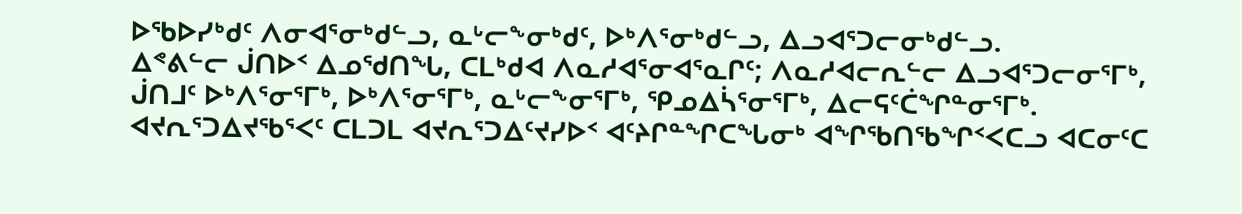ᐅᖃᐅᓯᒃᑯᑦ ᐱᓂᐊᕐᓂᒃᑯᓪᓗ, ᓇᒡᓕᖕᓂᒃᑯᑦ, ᐅᒃᐱᕐᓂᒃᑯᓪᓗ, ᐃᓗᐊᕐᑐᓕᓂᒃᑯᓪᓗ.
ᐃᕝᕕᓪᓕ ᒎᑎᐅᑉ ᐃᓄᖁᑎᖓ, ᑕᒪᒃᑯᐊ ᐱᓇᓱᐊᕐᓂᐊᕐᓇᒋᑦ; ᐱᓇᓱᐊᓕᕆᓪᓕ ᐃᓗᐊᕐᑐᓕᓂᕐᒥᒃ, ᒎᑎᒧᑦ ᐅᒃᐱᕐᓂᕐᒥᒃ, ᐅᒃᐱᕐᓂᕐᒥᒃ, ᓇᒡᓕᖕᓂᕐᒥᒃ, ᕿᓄᐃᓵᕐᓂᕐᒥᒃ, ᐃᓕᕋᑦᑖᖏᓐᓂᕐᒥᒃ.
ᐊᔪᕆᕐᑐᐃᔪᖃᕐᐸᑦ ᑕᒪᑐᒪ ᐊᔪᕆᕐᑐᐃᑦᔪᓯᐅᑉ ᐊᑦᔨᒋᓐᖏᑕᖓᓂᒃ ᐊᖏᖃᑎᖃᖏᑉᐸᑕᓗ ᐊᑕᓂᑦᑕ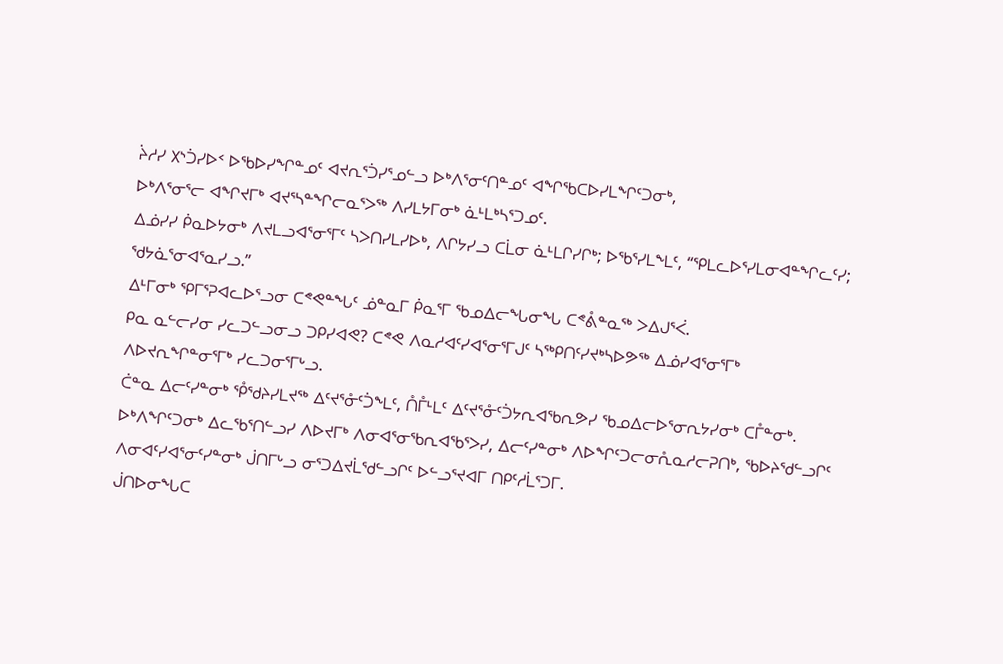ᔩᓱᓯ ᙭ᔅᑑᓯᐅᑉ ᐅᖃᐅᓯᖏᓐᓄᑦ ᐊᔪᕆᕐᑑᓯᕐᓄᓪᓗ ᐅᒃᐱᕐᓂᑦᑎᓐᓄᑦ ᐊᖏᖃᑕᐅᓯᒪᖏᑦᑐᓂᒃ,
ᐅᒃᐱᕐᓂᕐᓕ ᐊᖏᔪᒥᒃ ᐊᔪᕐᓴᓐᖏᓕᓇᕐᐳᖅ ᐱᓯᒪᔭᒥᓂᒃ ᓈᒻᒪᒃᓴᕐᑐᓄᑦ.
ᐃᓅᓯᓯ ᑮᓇᐅᔭᓂᒃ ᐱᔪᒪᓗᐊᕐᓂᕐᒥᑦ ᓴᐳᑎᓯᒪᓯᐅᒃ, ᐱᒋᔭᓯᓗ ᑕᒫᓂ ᓈᒻᒪᒋᓯᒋᒃ; ᐅᖃᕐᓯᒪᖕᒪᑦ, “ᕿᒪᓚᐅᕐᓯᒪᓂᐊᓐᖏᓚᑦᓯ; ᖁᔭᓈᕐᓂᐊᕐᓇᓯᓗ.”
ᐃᒻᒥᓂᒃ ᕿᒥᕐᕈᐊᓚᐅᕐᓗᓂ ᑕᕝᕙᓐᖓᑦ ᓅᓐᓇᒥ ᑮᓇᕐᒥ ᖃᓄᐃᓕᖓᓂᖓ ᑕᕝᕔᓐᓇᖅ ᐳᐃᒍᕐᐹ.
ᑭᓇ ᓇᓪᓕᓯᓂ ᓯᓚᑐᓪᓗᓂᓗ ᑐᑭᓯᐊᕙ? ᑕᕝᕙ ᐱᓇᓱᐊᑦᓯᐊᕐᓂᕐᒥᒍᑦ ᓴᖅᑭᑎᑦᓯᔪᒃᓴᐅᕗᖅ ᐃᓅᓯᐊᕐᓂᕐᒥᒃ ᐱᐅᔪᕆᖏᓐᓂᕐᒥᒃ ᓯᓚᑐᓂᕐᒥᒡᓗ.
ᑖᓐᓇ ᐃᓕᑦᓯᓐᓂᒃ ᕾᖁᔨᓯᒪᔪᖅ ᐃᑦᔪᕐᓁᑦᑑᖕᒪᑦ, ᑍᒤᒻᒪᑦ ᐃᑦᔪᕐᓁᑦᑑᔭᕆᐊᖃᕆᕗᓯ ᖃᓄᐃᓕᐅᕐᓂᕆᔭᓯᓂᒃ ᑕᒤᓐᓂᒃ.
ᐅᒃᐱᖏᑦᑐᓂᒃ ᐃᓚᖃᕐᑎᓪᓗᓯ ᐱᐅᔪᒥᒃ ᐱᓂᐊᕐᓂᖃᕆᐊᖃᕐᐳᓯ, ᐃᓕᑦᓯᓐᓂᒃ ᐱᐅᖏᑦᑐᓕᓂᕅᓇᓱᓕᕈᑎᒃ, ᖃᐅᔨᖁᓪᓗᒋᑦ ᐱᓂᐊᑦᓯᐊᕐᓂᑦᓯᓐᓂᒃ ᒎᑎᒥᒡᓗ ᓂᕐᑐᐃᔪᒫᖁᓪᓗᒋᑦ ᐅᓪᓗᕐᔪᐊᒥ ᑎᑭᑦᓱᒫᕐᑐᒥ.
ᒎᑎᐅᓂᖓᑕ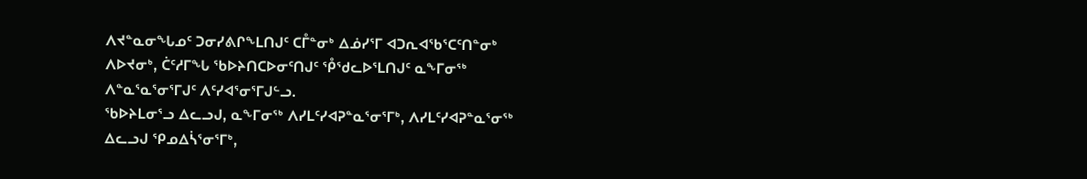ᐱᔪᓐᓇᓂᖓᓄᑦ ᑐᓂᓯᕕᒋᖕᒪᑎᒍᑦ ᑕᒤᓐᓂᒃ ᐃᓅᓯᕐᒥ ᐊᑐᕆᐊᖃᕐᑕᑦᑎᓐᓂᒃ ᐱᐅᔪᓂᒃ, ᑖᑦᓱᒥᖓ ᖃᐅᔨᑎᑕᐅᓂᑦᑎᒍᑦ ᕾᖁᓚᐅᕐᒪᑎᒍᑦ ᓇᖕᒥᓂᖅ ᐱᓐᓇᕐᓇᕐᓂᕐᒥᒍᑦ ᐱᑦᓯᐊᕐᓂᕐᒥᒍᓪᓗ.
ᖃᐅᔨᒪᓂᕐᓗ ᐃᓚᓗᒍ, ᓇᖕᒥᓂᖅ ᐱᓯᒪᑦᓯᐊᕈᓐᓇᕐᓂᕐᒥᒃ, ᐱᓯᒪᑦᓯᐊᕈᓐᓇᕐᓂᖅ ᐃᓚᓗᒍ ᕿᓄᐃᓵᕐᓂᕐᒥᒃ,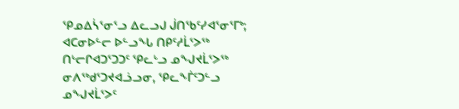ᕿᓄᐃᓵᕐᓂᕐᓗ ᐃᓚᓗᒍ ᒎᑎᖃᑦᓯᐊᕐᓂᕐᒥᒃ;
ᐊᑕᓂᐅᓪᓕ ᐅᓪᓗᖓ ᑎᑭᑦᓱᒫᕐᐳᖅ ᑎᒡᓕᒋᐊᑐᕐᑐᑐᑦ ᕿᓚᒡᓗ ᓄᖑᔪᒫᕐᐳᖅ ᓂᐱᖅᑯᕐᑐᔪᐊᓘᓗᓂ, ᕿᓚᖕᒦᑦᑐᓪᓗ ᓄᖑᔪᒫᕐᐳᑦ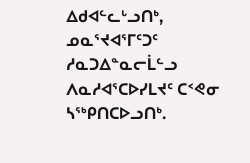ᐃᑯᐊᓪᓚᒡᓗᑎᒃ, ᓄᓇᕐᔪᐊᕐᒥᑦᑐᑦ ᓱᓇᑐᐃᓐᓇᓕᒫᓪᓗ ᐱᓇᓱᐊᕐᑕᐅᓯᒪᔪᑦ ᑕᑉᕙᓂ ᓴᖅᑭᑎᑕᐅᓗᑎᒃ.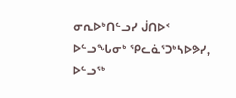ᓂᕆᐅᒃᑎᓪᓗᓯ ᒎᑎᐅᑉ ᐅᓪᓗᖓᓂᒃ ᕿᓚᓈᕐᑐᒃᓴᐅᕗᓯ, ᐅᓪᓗᖅ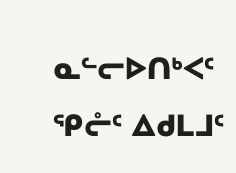ᓇᓪᓕᐅᑎᒃᐸᑦ ᕿᓔᑦ ᐃᑯᒪᒧᑦ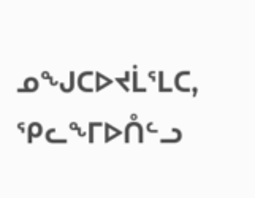ᓄᖑᑕᐅᔪᒫᕐᒪᑕ, ᕿᓚᖕᒥᐅᑍᓪᓗ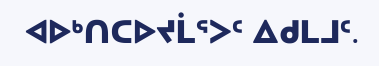ᐊᐅᒃᑎᑕᐅᔪᒫᕐᐳᑦ ᐃᑯᒪᒧᑦ.